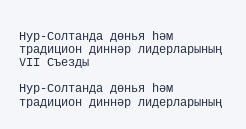Нур-Солтанда дөнья һәм традицион диннәр лидерларының VII Съезды

Нур-Солтанда дөнья һәм традицион диннәр лидерларының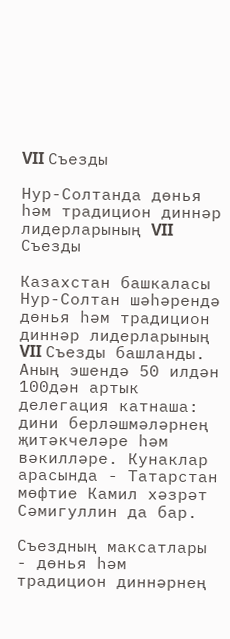VII Съезды

Нур-Солтанда дөнья һәм традицион диннәр лидерларының VII Съезды

Казахстан башкаласы Нур-Солтан шәһәрендә дөнья һәм традицион диннәр лидерларының VII Съезды башланды. Аның эшендә 50 илдән 100дән артык делегация катнаша: дини берләшмәләрнең җитәкчеләре һәм вәкилләре. Кунаклар арасында - Татарстан мөфтие Камил хәзрәт Сәмигуллин да бар.

Съездның максатлары - дөнья һәм традицион диннәрнең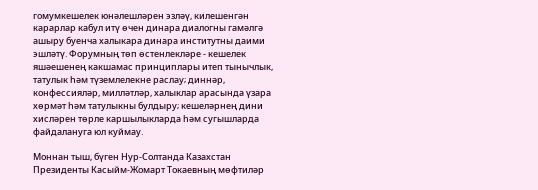гомумкешелек юнәлешләрен эзләү, килешенгән карарлар кабул итү өчен динара диалогны гамәлгә ашыру буенча халыкара динара институтны даими эшләтү. Форумның төп өстенлекләре - кешелек яшәешенең какшамас принциплары итеп тынычлык, татулык һәм түземлелекне раслау; диннәр, конфессияләр, милләтләр, халыклар арасында үзара хөрмәт һәм татулыкны булдыру; кешеләрнең дини хисләрен төрле каршылыкларда һәм сугышларда файдалануга юл куймау.

Моннан тыш, бүген Нур-Солтанда Казахстан Президенты Касыйм-Жомарт Токаевның мөфтиләр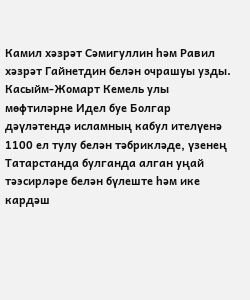Камил хәзрәт Сәмигуллин һәм Равил хәзрәт Гайнетдин белән очрашуы узды. Касыйм-Жомарт Кемель улы мөфтиләрне Идел буе Болгар дәүләтендә исламның кабул ителүенә 1100 ел тулу белән тәбрикләде, үзенең Татарстанда булганда алган уңай тәэсирләре белән бүлеште һәм ике кардәш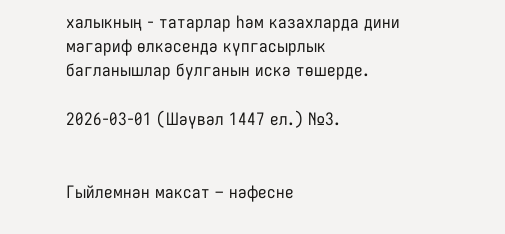халыкның - татарлар һәм казахларда дини мәгариф өлкәсендә күпгасырлык багланышлар булганын искә төшерде.

2026-03-01 (Шәүвәл 1447 ел.) №3.


Гыйлемнән максат – нәфесне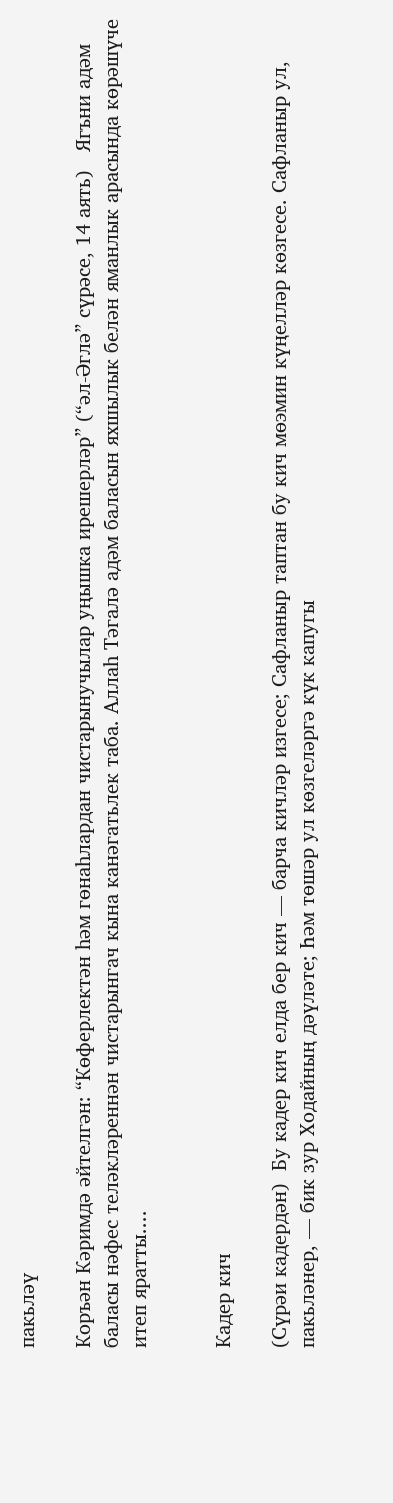пакьләү

Коръән Кәримдә әйтелгән: “Көферлектән һәм гөнаһлардан чистарынучылар уңышка ирешерләр” (“әл-Әглә” сүрәсе, 14 аять)   Ягъни адәм баласы нәфес теләкләреннән чистарынгач кына канәгатьлек таба. Аллаһ Тәгалә адәм баласын яхшылык белән яманлык арасында көрәшүче итеп яратты....


Кадер кич

(Сүрәи кадердән)  Бу кадер кич елда бер кич — барча кичләр изгесе; Сафланыр таптан бу кич мөэмин күңелләр көзгесе. Сафланыр ул, пакьләнер, — бик зур Ходайның дәүләте; Һәм төшәр ул көзгеләргә күк капугы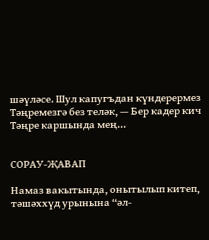шәүләсе. Шул капугъдан күндерермез Тәңремезгә без теләк, — Бер кадер кич Тәңре каршында мең...


СОРАУ-ҖАВАП

Намаз вакытында, онытылып китеп, тәшәххүд урынына “әл-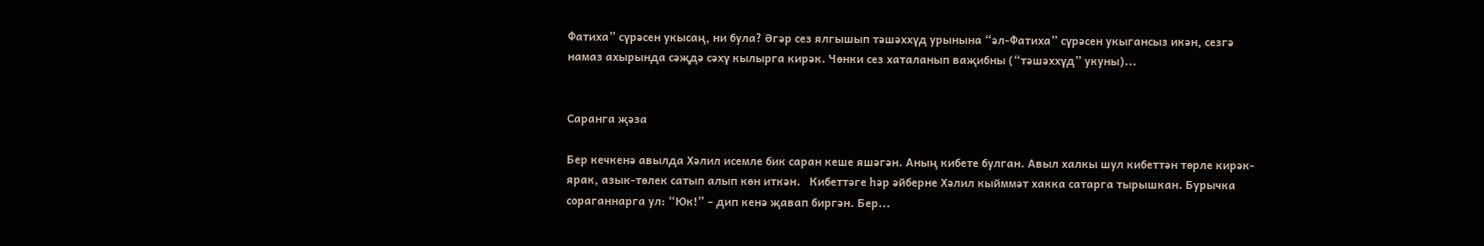Фатиха” сүрәсен укысаң, ни була? Әгәр сез ялгышып тәшәххүд урынына “әл-Фатиха” сүрәсен укыгансыз икән, сезгә намаз ахырында сәҗдә сәхү кылырга кирәк. Чөнки сез хаталанып ваҗибны (“тәшәххүд” укуны)...


Саранга җәза

Бер кечкенә авылда Хәлил исемле бик саран кеше яшәгән. Аның кибете булган. Авыл халкы шул кибеттән төрле кирәк-ярак, азык-төлек сатып алып көн иткән.   Кибеттәге һәр әйберне Хәлил кыйммәт хакка сатарга тырышкан. Бурычка сораганнарга ул: “Юк!” – дип кенә җавап биргән. Бер...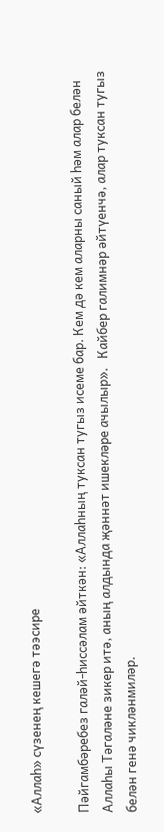«Аллаһ» сүзенең кешегә тәэсире

Пәйгамбәребез галәй-һиссәлам әйткән: «Аллаһның туксан тугыз исеме бар. Кем дә кем аларны саный һәм алар белән Аллаһы Тәгаләне зикер итә, аның алдында җәннәт ишекләре ачылыр».   Кайбер галимнәр әйтүенчә, алар туксан тугыз белән генә чикләнмиләр.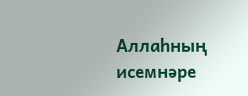Аллаһның исемнәре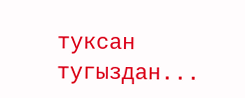туксан тугыздан...